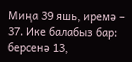Миңа 39 яшь, иремә – 37. Ике балабыз бар: берсенә 13,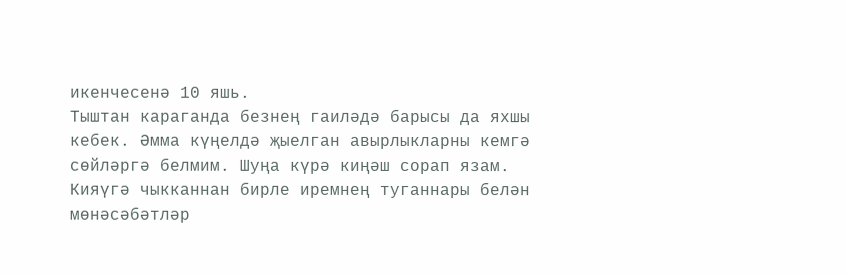икенчесенә 10 яшь.
Тыштан караганда безнең гаиләдә барысы да яхшы кебек. Әмма күңелдә җыелган авырлыкларны кемгә сөйләргә белмим. Шуңа күрә киңәш сорап язам.
Кияүгә чыкканнан бирле иремнең туганнары белән мөнәсәбәтләр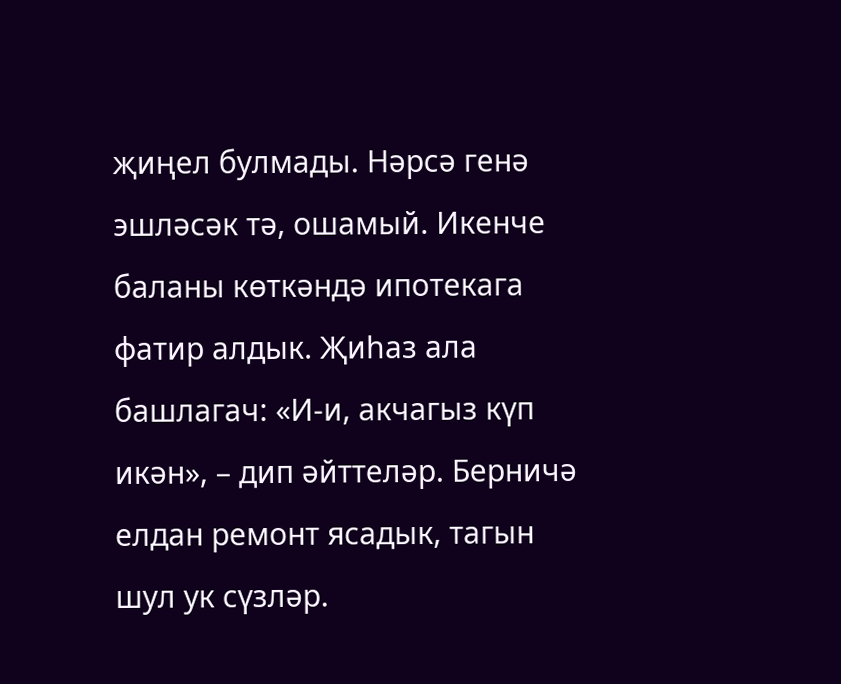җиңел булмады. Нәрсә генә эшләсәк тә, ошамый. Икенче баланы көткәндә ипотекага фатир алдык. Җиһаз ала башлагач: «И-и, акчагыз күп икән», – дип әйттеләр. Берничә елдан ремонт ясадык, тагын шул ук сүзләр.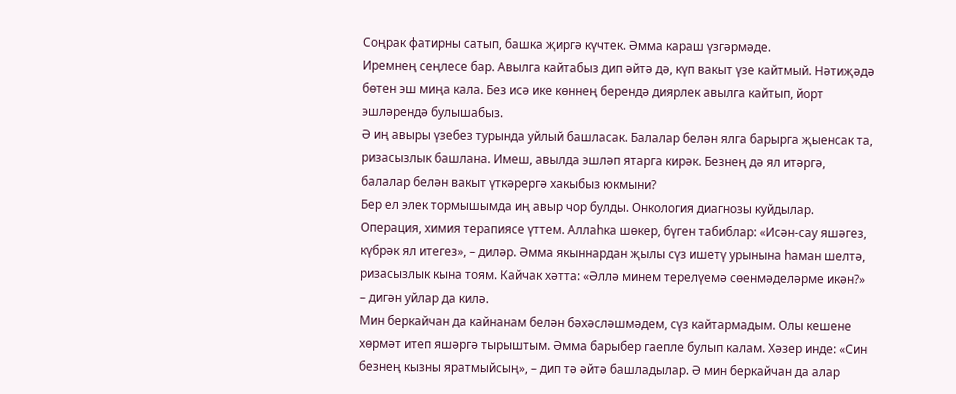Соңрак фатирны сатып, башка җиргә күчтек. Әмма караш үзгәрмәде.
Иремнең сеңлесе бар. Авылга кайтабыз дип әйтә дә, күп вакыт үзе кайтмый. Нәтиҗәдә бөтен эш миңа кала. Без исә ике көннең берендә диярлек авылга кайтып, йорт эшләрендә булышабыз.
Ә иң авыры үзебез турында уйлый башласак. Балалар белән ялга барырга җыенсак та, ризасызлык башлана. Имеш, авылда эшләп ятарга кирәк. Безнең дә ял итәргә, балалар белән вакыт үткәрергә хакыбыз юкмыни?
Бер ел элек тормышымда иң авыр чор булды. Онкология диагнозы куйдылар. Операция, химия терапиясе үттем. Аллаһка шөкер, бүген табиблар: «Исән-сау яшәгез, күбрәк ял итегез», – диләр. Әмма якыннардан җылы сүз ишетү урынына һаман шелтә, ризасызлык кына тоям. Кайчак хәтта: «Әллә минем терелүемә сөенмәделәрме икән?» – дигән уйлар да килә.
Мин беркайчан да кайнанам белән бәхәсләшмәдем, сүз кайтармадым. Олы кешене хөрмәт итеп яшәргә тырыштым. Әмма барыбер гаепле булып калам. Хәзер инде: «Син безнең кызны яратмыйсың», – дип тә әйтә башладылар. Ә мин беркайчан да алар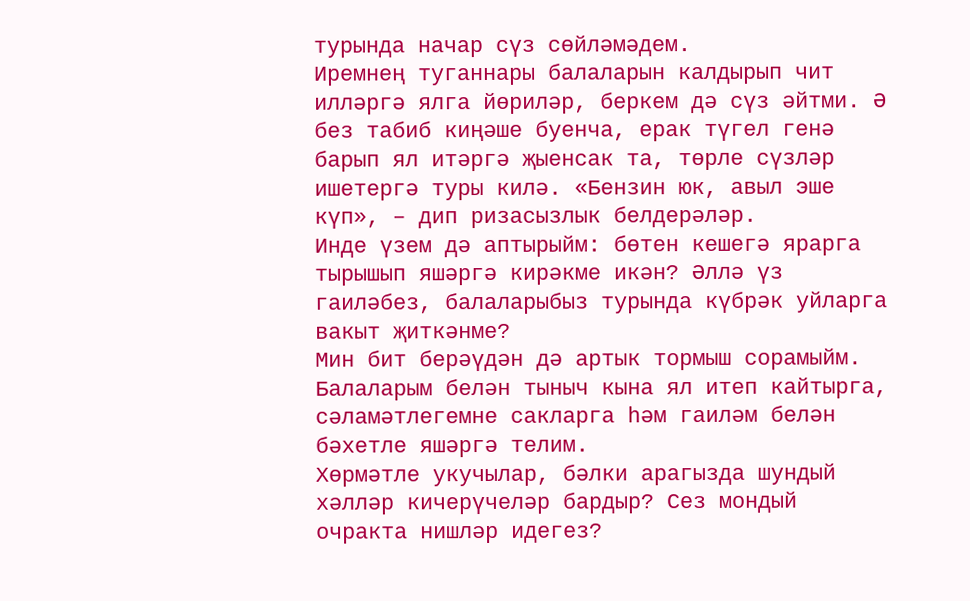турында начар сүз сөйләмәдем.
Иремнең туганнары балаларын калдырып чит илләргә ялга йөриләр, беркем дә сүз әйтми. Ә без табиб киңәше буенча, ерак түгел генә барып ял итәргә җыенсак та, төрле сүзләр ишетергә туры килә. «Бензин юк, авыл эше күп», – дип ризасызлык белдерәләр.
Инде үзем дә аптырыйм: бөтен кешегә ярарга тырышып яшәргә кирәкме икән? Әллә үз гаиләбез, балаларыбыз турында күбрәк уйларга вакыт җиткәнме?
Мин бит берәүдән дә артык тормыш сорамыйм. Балаларым белән тыныч кына ял итеп кайтырга, сәламәтлегемне сакларга һәм гаиләм белән бәхетле яшәргә телим.
Хөрмәтле укучылар, бәлки арагызда шундый хәлләр кичерүчеләр бардыр? Сез мондый очракта нишләр идегез?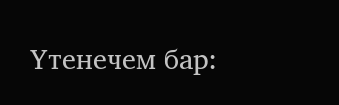Үтенечем бар: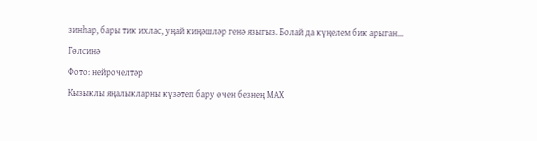зинһар, бары тик ихлас, уңай киңәшләр генә языгыз. Болай да күңелем бик арыган…
Гөлсинә
Фото: нейрочелтәр
Кызыклы яңалыкларны күзәтеп бару өчен безнең МАХ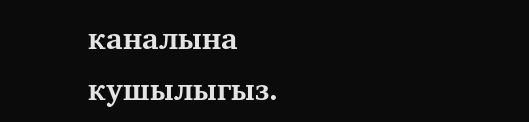каналына кушылыгыз.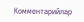Комментарийлар